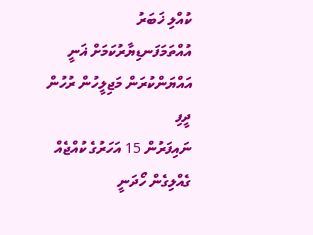ކުއްލި ޚަބަރު
އުއްތަމަފަނޑިޔާރުކަމަށް ޣަނީ އައްޔަންކުރަން މަޖިލީހުން ރުހުން ދީފި
ނައިފަރުން 15 އަހަރުގެ ކުއްޖެއް ގެއްލިގެން ހޯދަނީ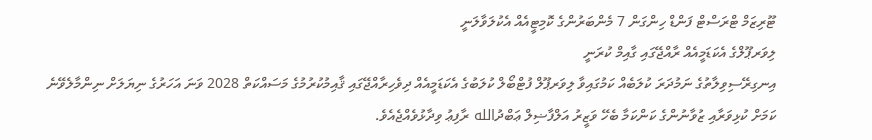ޓޫރިޒަމް ޓްރަސްޓް ފަންޑް ހިންގަން 7 މެންބަރުންގެ ކޮމިޓީއެއް އެކުލަވާލަނީ
ލިވަރޕޫލްގެ އެކަޑަމީއެއް ރާއްޖޭގައި ގާއިމް ކުރަނީ
އިނގިރޭސިވިލާތުގެ ނަމުދަރަ ކުލަބެއް ކަމުގައިވާ ލިވަރޕޫލް ފުޓްބޯލް ކުލަބުގެ އެކަޑަމީއެއް ދިވެހިރާއްޖޭގައި ޤާއިމުކުރުމުގެ މަސައްކަތް 2028 ވަނަ އަހަރުގެ ނިޔަލަށް ނިންމާލެވޭނެ ކަމަށް ކުޅިވަރާއި ޒުވާނުންގެ ކަންކަމާ ބެހޭ ވަޒީރު އަލްފާޟިލް ޢަބްދުالله ރާފިޢު ވިދާޅުވެއްޖެއެވެ.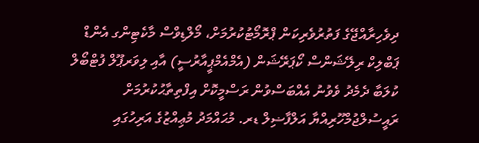ދިވެހިރާއްޖޭގެ ފަތުރުވެރިކަން ޕްރޮމޯޓުކުރުމަށް، މޯލްޑިވްސް މާކެޓިންގ އެންޑް ޕަބްލިކް ރިލޭޝަންސް ކޯޕަރޭޝަން (އެމްއެމްޕީއާރުސީ) އާއި ލިވަރޕޫލް ފުޓްބޯލް ކުލަބާ ދެމެދު ވެވުނު އެއްބަސްވުން ރަސްމީކޮށް އިފްތިތާޙުކުރުމަށް ރައީސުލްޖުމްހޫރިއްޔާ އަލްފާޟިލް ޑރ. މުޙައްމަދު މުޢިއްޒުގެ އަރިހުގައި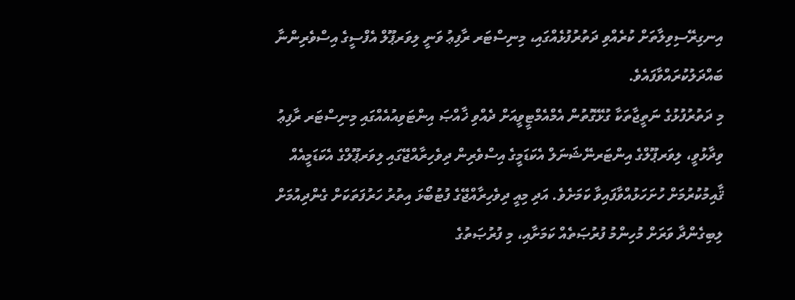އިނގިރޭސިވިލާތަށް ކުރެއްވި ދަތުރުފުޅެއްގައި، މިނިސްޓަރ ރާފިޢު ވަނީ ލިވަރޕޫލް އެފްސީގެ އިސްވެރިންނާ ބައްދަލުކުރައްވާފައެވެ.
މި ދަތުރުފުޅުގެ ނަތީޖާތަކާ ގުޅޭގޮތުން އެމްއެމްޓީވީއަށް ދެއްވި ޚާއްޞަ އިންޓަވިއުއެއްގައި މިނިސްޓަރ ރާފިޢު ވިދާޅުވީ، ލިވަރޕޫލްގެ އިންޓަރނޭޝަނަލް އެކަޑަމީގެ އިސްވެރިން ދިވެހިރާއްޖޭގައި ލިވަރޕޫލްގެ އެކަޑަމީއެއް ޤާއިމުކުރުމަށް ހުށަހަޅުއްވާފައިވާ ކަމަށެވެ. އަދި މިއީ ދިވެހިރާއްޖޭގެ ފުޓުބޯޅަ އިތުރު ހަރުފަތަކަށް ގެންދިއުމަށް ލިބިގެންދާ ވަރަށް މުހިންމު ފުރުޞަތެއް ކަމަށާއި، މި ފުރުޞަތުގެ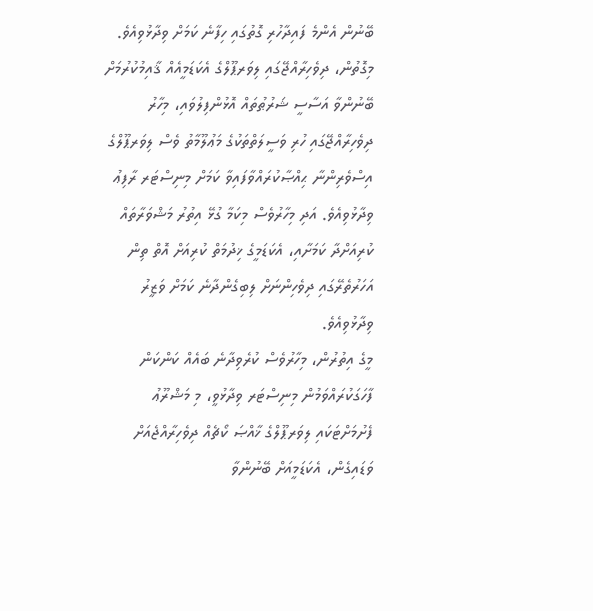ބޭނުން އެންމެ ފައިދާހުރި ގޮތުގައި ހިފާނެ ކަމަށް ވިދާޅުވިއެވެ.
މިގޮތުން، ދިވެހިރާއްޖޭގައި ލިވަރޕޫލްގެ އެކަޑަމީއެއް ޤާއިމުކުރުމަށް ބޭނުންވާ އަސާސީ ޝަރުޠުތައް އޮޅުންފިލުވައި، މިހާރު ދިވެހިރާއްޖޭގައި ހުރި ވަސީލަތްތަކުގެ މަޢުލޫމާތު ވެސް ލިވަރޕޫލްގެ އިސްވެރިންނާ ޙިއްޞާކުރައްވާފައިވާ ކަމަށް މިނިސްޓަރ ރާފިޢު ވިދާޅުވިއެވެ. އަދި މިހާރުވެސް މިކަމާ ގުޅޭ އިތުރު މަޝްވަރާތައް ކުރިއަށްދާ ކަމަށާއި، އެކަޑަމީގެ ޚިދުމަތް ކުރިއަށް އޮތް ތިން އަހަރުތެރޭގައި ދިވެހިންނަށް ލިބިގެންދާނެ ކަމަށް ވަޒީރު ވިދާޅުވިއެވެ.
މީގެ އިތުރުން، މިހާރުވެސް ކުރެވިދާނެ ބައެއް ކަންކަން ފާހަގަކުރައްވަމުން މިނިސްޓަރ ވިދާޅުވީ، މި މަޝްރޫޢު ފެށުމަށްޓަކައި ލިވަރޕޫލްގެ ޚާއްޞަ ކޯޗެއް ދިވެހިރާއްޖެއަށް ވަޑައިގެން، އެކަޑަމީއަށް ބޭނުންވާ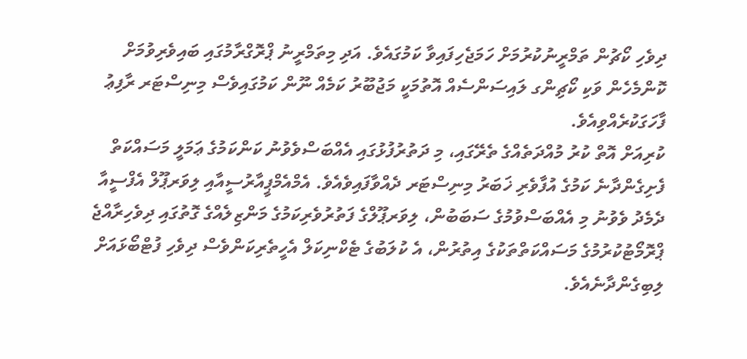ދިވެހި ކޯޗުން ތަމްރީނުކުރުމަށް ހަމަޖެހިފައިވާ ކަމުގައެވެ. އަދި މިތަމްރީނު ޕްރޮގްރާމުގައި ބައިވެރިވުމަށް ކޮންމެހެން ވަކި ކޯޗިންގ ލައިސަންސެއް އޮތުމަކީ މަޖުބޫރު ކަމެއް ނޫން ކަމުގައިވެސް މިނިސްޓަރ ރާފިޢު ފާހަގަކުރެއްވިއެވެ.
ކުރިއަށް އޮތް ކުރު މުއްދަތެއްގެ ތެރޭގައި، މި ދަތުރުފުޅުގައި އެއްބަސްވެވުނު ކަންކަމުގެ ޢަމަލީ މަސައްކަތް ފެށިގެންދާނެ ކަމުގެ އުފާވެރި ޚަބަރު މިނިސްޓަރ ދެއްވާފައިވެއެވެ. އެމްއެމްޕީއާރުސީއާއި ލިވަރޕޫލް އެފްސީއާ ދެމެދު ވެވުނު މި އެއްބަސްވުމުގެ ސަބަބުން، ލިވަރޕޫލްގެ ފަތުރުވެރިކަމުގެ މަންޒިލެއްގެ ގޮތުގައި ދިވެހިރާއްޖެ ޕްރޮމޯޓުކުރުމުގެ މަސައްކަތްތަކުގެ އިތުރުން، އެ ކުލަބުގެ ޓެކްނިކަލް އެހީތެރިކަންވެސް ދިވެހި ފުޓްބޯޅައަށް ލިބިގެންދާނެއެވެ.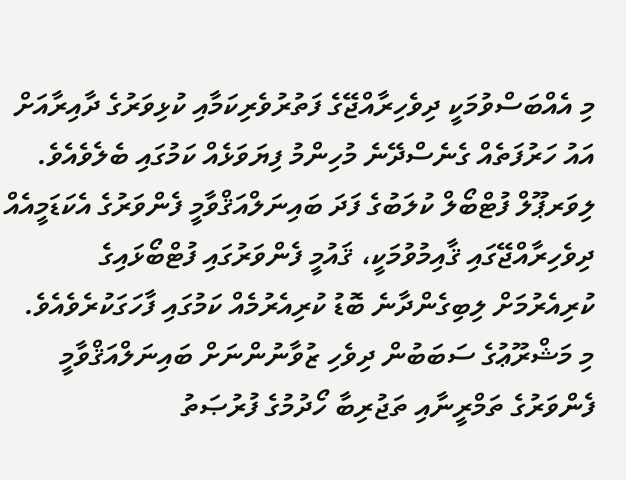މި އެއްބަސްވުމަކީ ދިވެހިރާއްޖޭގެ ފަތުރުވެރިކަމާއި ކުޅިވަރުގެ ދާއިރާއަށް އައު ހަރުފަތެއް ގެނެސްދޭނެ މުހިންމު ފިޔަވަޅެއް ކަމުގައި ބެލެވެއެވެ. ލިވަރޕޫލް ފުޓްބޯލް ކުލަބުގެ ފަދަ ބައިނަލްއަޤްވާމީ ފެންވަރުގެ އެކަޑަމީއެއް ދިވެހިރާއްޖޭގައި ޤާއިމުވުމަކީ، ޤައުމީ ފެންވަރުގައި ފުޓްބޯޅައިގެ ކުރިއެރުމަށް ލިބިގެންދާނެ ބޮޑު ކުރިއެރުމެއް ކަމުގައި ފާހަގަކުރެވެއެވެ.
މި މަޝްރޫޢުގެ ސަބަބުން ދިވެހި ޒުވާނުންނަށް ބައިނަލްއަޤްވާމީ ފެންވަރުގެ ތަމްރީނާއި ތަޖުރިބާ ހޯދުމުގެ ފުރުޞަތު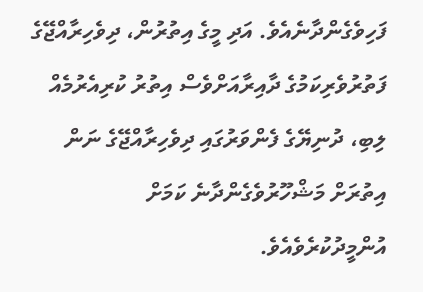ފަހިވެގެންދާނެއެވެ. އަދި މީގެ އިތުރުން، ދިވެހިރާއްޖޭގެ ފަތުރުވެރިކަމުގެ ދާއިރާއަށްވެސް އިތުރު ކުރިއެރުމެއް ލިބި، ދުނިޔޭގެ ފެންވަރުގައި ދިވެހިރާއްޖޭގެ ނަން އިތުރަށް މަޝްހޫރުވެގެންދާނެ ކަމަށް އުންމީދުކުރެވެއެވެ.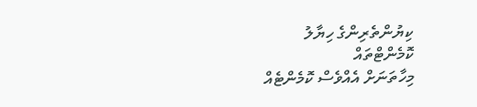ކިޔުންތެރިންގެ ހިޔާލު
ކޮމެންޓްތައް
މިހާތަނަށް އެއްވެސް ކޮމެންޓެއް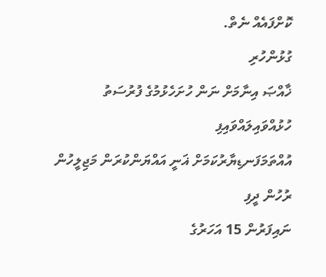ކޮށްފައެއް ނެތް.
ގުޅުންހުރި
ޚާއްޞަ އިނާމަށް ނަން ހުށަހެޅުމުގެ ފުރުސަތު ހުޅުއްވައިލައްވައިފި
އުއްތަމަފަނޑިޔާރުކަމަށް ޣަނީ އައްޔަންކުރަން މަޖިލީހުން ރުހުން ދީފި
ނައިފަރުން 15 އަހަރުގެ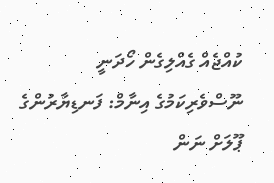ކުއްޖެއް ގެއްލިގެން ހޯދަނީ
ނޫސްވެރިކަމުގެ އިނާމް: ފަނޑިޔާރުންގެ ޕޫލަށް ނަން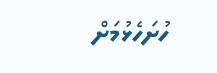ހުށަހެޅުމަށް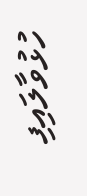ހުޅުވާލައިފި